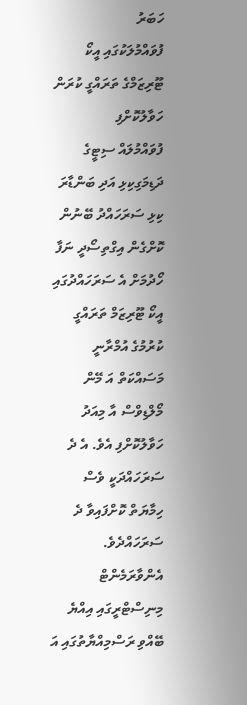ހަބަރު
ފުވައްމުލަކުގައި އީކޯ ޓޫރިޒަމްގެ ތަރައްގީ ކުރަން ހަވާލުކޮށްފި
ފުވައްމުލައް ސިޓީގެ ދަޑިމަގިކިޅި އަދި ބަންޑާރަ ކިޅި ސަރަހައްދު ބޭނުން ކޮށްގެން އިގްތިސޯދީ ނަފާ ހޯދުމަށް އެ ސަރަހައްދުގައި އީކޯ ޓޫރިޒަމް ތަރައްގީ ކުރުމުގެ އުމްރާނީ މަސައްކަތް އަ މޭން މޯލްޑިވްސް އާ މިއަދު ހަވާލުކޮށްފި އެވެ. އެ ދެ ސަރަހައްދަކީ ވެސް ހިމާޔަތް ކޮށްފައިވާ ދެ ސަރަހައްދެވެ.
އެންވާރަމެންޓް މިނިސްޓްރީގައި އިއްޔެ ބޭއްވި ރަސްމިއްޔާތުގައި އަ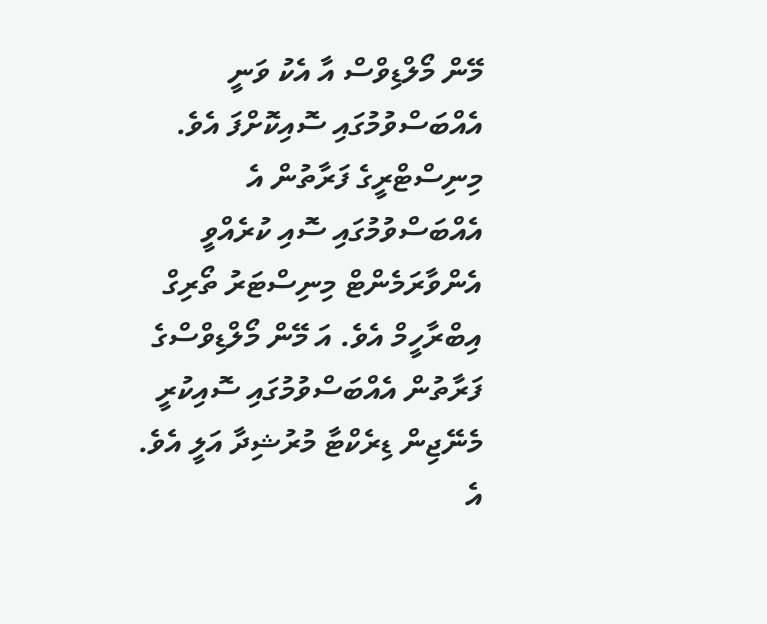މޭން މޯލްޑިވްސް އާ އެކު ވަނީ އެއްބަސްވުމުގައި ސޮއިކޮށްފަ އެވެ. މިނިސްޓްރީގެ ފަރާތުން އެ އެއްބަސްވުމުގައި ސޮއި ކުރެއްވީ އެންވާރަމެންޓް މިނިސްޓަރު ތޯރިގް އިބްރާހީމް އެވެ. އަ މޭން މޯލްޑިވްސްގެ ފަރާތުން އެއްބަސްވުމުގައި ސޮއިކުރީ މެނޭޖިން ޑިރެކްޓާ މުރުޝިދާ އަލީ އެވެ.
އެ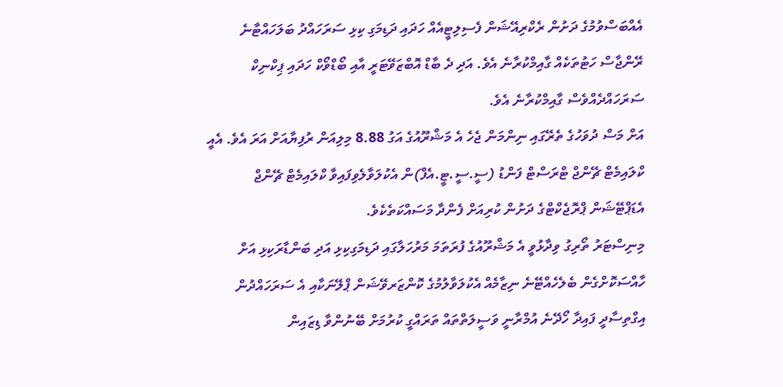އެއްބަސްވުމުގެ ދަށުން ރެކްރިއޭޝަން ފެސިލިޓީއެއް ހަދައި ދަޑިމަގި ކިޅި ސަރަހައްދު ބަލަހައްޓާނެ ރޭންޖާސް ހަޓުތަކެއް ގާއިމްކުރާނެ އެވެ. އަދި ދެ ބާޑް އޮބްޒަވޭޓަރީ އާއި ބޯޑްވޯކް ހަދައި ޕިކްނިކް ސަރަހައްދެއްވެސް ގާއިމްކުރާނެ އެވެ.
އަށް މަސް ދުވަހުގެ ތެރޭގައި ނިންމަން ޖެހެ އެ މަޝްރޫއުގެ އަގު 8.88 މިލިއަން ރުފިޔާއަށް އަރަ އެވެ. އެއީ ކްލައިމެޓް ޗޭންޖް ޓްރަސްޓް ފަންޑު (ސީ.ސީ.ޓީ.އެފް)ން އެކުލަވާލެވިފައިވާ ކްލައިމެޓް ޗޭންޖް އެޑަޕްޓޭޝަން ޕްރޮޖެކްޓްގެ ދަށުން ކުރިއަށް ފެންދާ މަސައްކަތެކެވެ.
މިނިސްޓަރު ތޯރިގު ވިދާޅުވީ އެ މަޝްރޫއުގެ ފުރަތަމަ މަރުހަލާގައި ދަޑިމަގިކިޅި އަދި ބަންޑާރަކިޅި އަށް ހާއްސަކޮށްގެން ބެލެހެއްޓޭނެ ނިޒާމެއް އެކުލަވާލުމުގެ ކޮންޒަރވޭޝަން ޕްލޭނަކާއި އެ ސަރަހައްދުން އިގްތިސާދީ ފައިދާ ހޯދޭނެ އުމްރާނީ ވަސީލަތްތައް ތަރައްގީ ކުރުމަށް ބޭނުންވާ ޑިޒައިން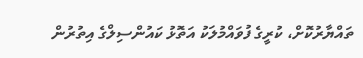ތައްޔާރުކޮށް، ކުރީގެ ފުވައްމުލަކު އަތޮޅު ކައުންސިލްގެ އިތުރުން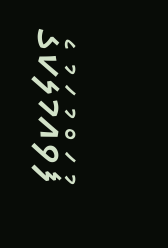ފުވައްމުލަކުގެ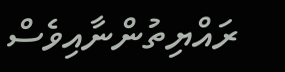ރައްޔިތުންނާއިވެސް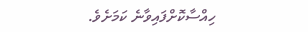ހިއްސާކޮށްފައިވާނެ ކަމަށެވެ.